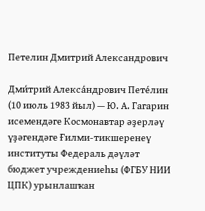Петелин Дмитрий Александрович

Дми́трий Алекса́ндрович Пете́лин (10 июль 1983 йыл) — Ю. А. Гагарин исемендәге Космонавтар әҙерләү үҙәгендәге Ғилми-тикшеренеү институты Федераль дәүләт бюджет учреждениеһы (ФГБУ НИИ ЦПК) урынлашҡан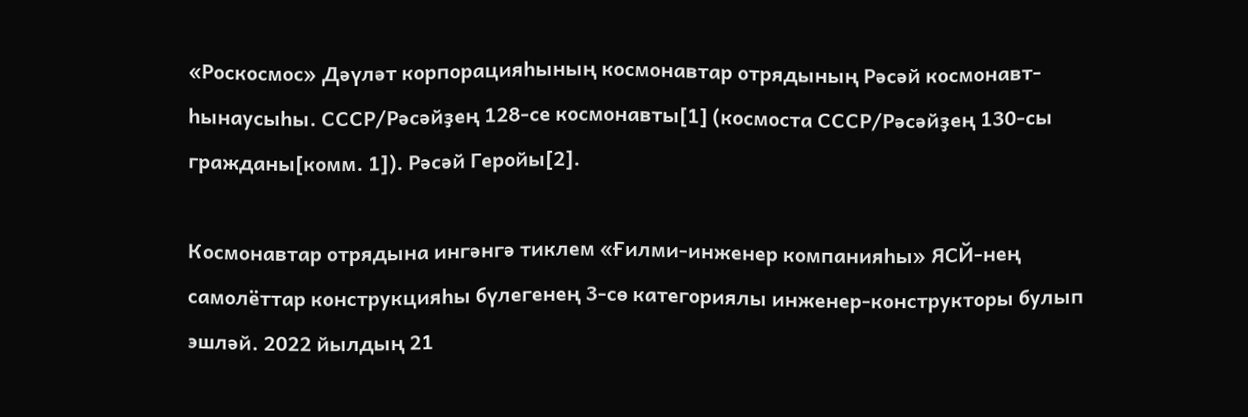«Роскосмос» Дәүләт корпорацияһының космонавтар отрядының Рәсәй космонавт-һынаусыһы. СССР/Рәсәйҙең 128-се космонавты[1] (космоста СССР/Рәсәйҙең 130-сы гражданы[комм. 1]). Рәсәй Геройы[2].

Космонавтар отрядына ингәнгә тиклем «Ғилми-инженер компанияһы» ЯСЙ-нең самолёттар конструкцияһы бүлегенең 3-сө категориялы инженер-конструкторы булып эшләй. 2022 йылдың 21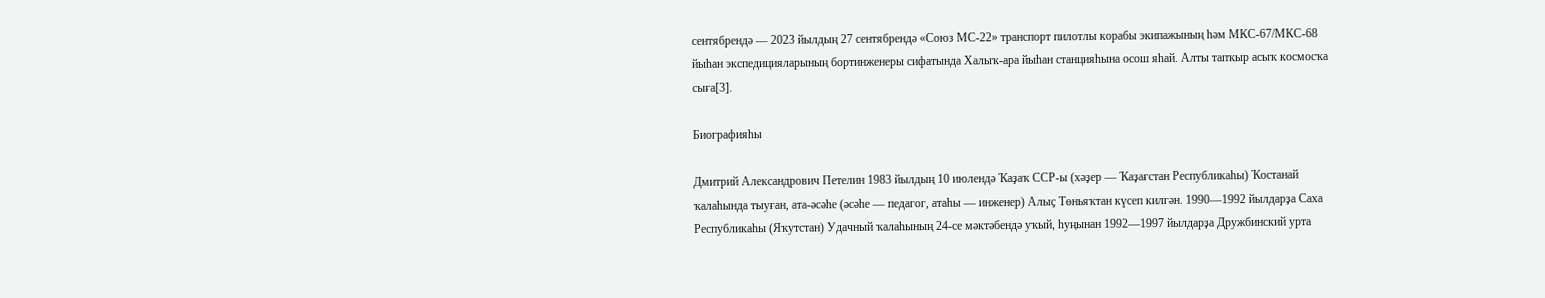сентябрендә — 2023 йылдың 27 сентябрендә «Союз МС-22» транспорт пилотлы корабы экипажының һәм МКС-67/МКС-68 йыһан экспедицияларының бортинженеры сифатында Халыҡ-ара йыһан станцияһына осош яһай. Алты тапҡыр асыҡ космосҡа сыға[3].

Биографияһы

Дмитрий Александрович Петелин 1983 йылдың 10 июлендә Ҡаҙаҡ ССР-ы (хәҙер — Ҡаҙағстан Республикаһы) Ҡостанай ҡалаһында тыуған, ата-әсәһе (әсәһе — педагог, атаһы — инженер) Алыҫ Төньяҡтан күсеп килгән. 1990—1992 йылдарҙа Саха Республикаһы (Яҡутстан) Удачный ҡалаһының 24-се мәктәбендә уҡый, һуңынан 1992—1997 йылдарҙа Дружбинский урта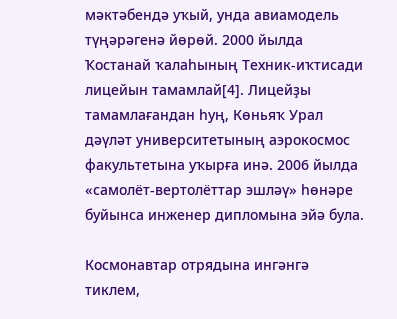мәктәбендә уҡый, унда авиамодель түңәрәгенә йөрөй. 2000 йылда Ҡостанай ҡалаһының Техник-иҡтисади лицейын тамамлай[4]. Лицейҙы тамамлағандан һуң, Көньяҡ Урал дәүләт университетының аэрокосмос факультетына уҡырға инә. 2006 йылда «самолёт-вертолёттар эшләү» һөнәре буйынса инженер дипломына эйә була.

Космонавтар отрядына ингәнгә тиклем,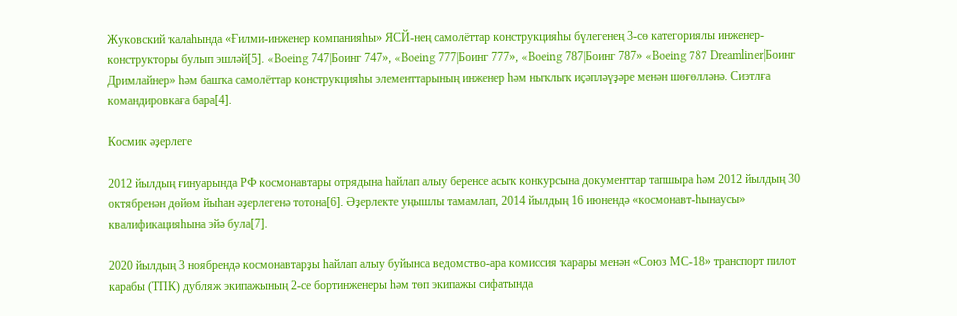Жуковский ҡалаһында «Ғилми-инженер компанияһы» ЯСЙ-нең самолёттар конструкцияһы бүлегенең 3-сө категориялы инженер-конструкторы булып эшләй[5]. «Boeing 747|Боинг 747», «Boeing 777|Боинг 777», «Boeing 787|Боинг 787» «Boeing 787 Dreamliner|Боинг Дримлайнер» һәм башҡа самолёттар конструкцияһы элементтарының инженер һәм ныҡлыҡ иҫәпләүҙәре менән шөғөлләнә. Сиэтлға командировкаға бара[4].

Космик әҙерлеге

2012 йылдың ғинуарында РФ космонавтары отрядына һайлап алыу беренсе асыҡ конкурсына документтар тапшыра һәм 2012 йылдың 30 октябренән дөйөм йыһан әҙерлегенә тотона[6]. Әҙерлекте уңышлы тамамлап, 2014 йылдың 16 июнендә «космонавт-һынаусы» квалификацияһына эйә була[7].

2020 йылдың 3 ноябрендә космонавтарҙы һайлап алыу буйынса ведомство-ара комиссия ҡарары менән «Союз МС-18» транспорт пилот карабы (ТПК) дубляж экипажының 2-се бортинженеры һәм төп экипажы сифатында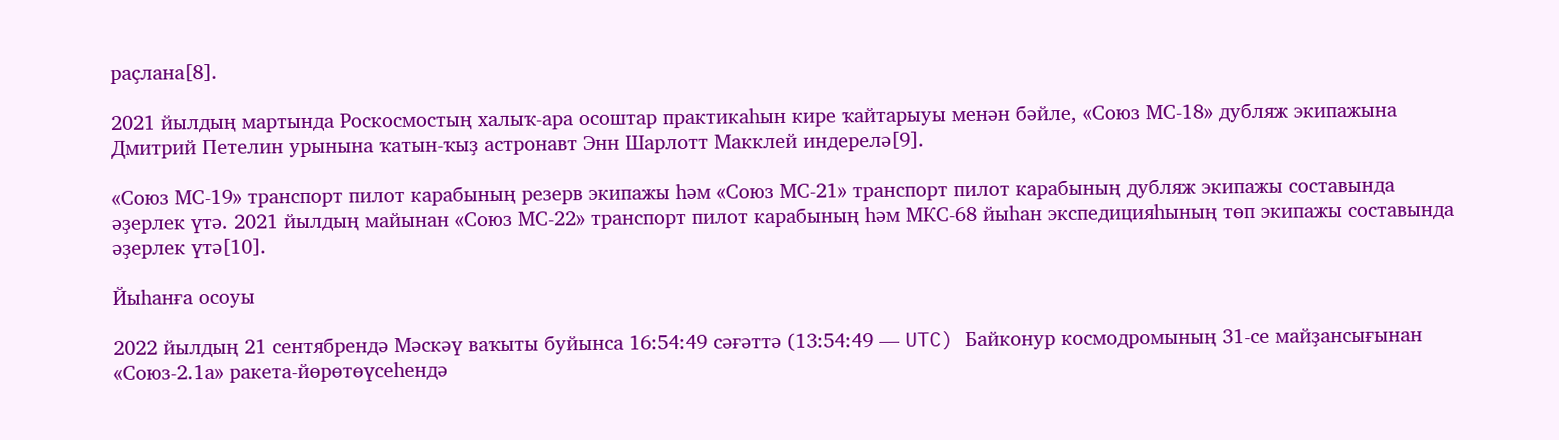раҫлана[8].

2021 йылдың мартында Роскосмостың халыҡ-ара осоштар практикаһын кире ҡайтарыуы менән бәйле, «Союз МС-18» дубляж экипажына Дмитрий Петелин урынына ҡатын-ҡыҙ астронавт Энн Шарлотт Макклей индерелә[9].

«Союз МС-19» транспорт пилот карабының резерв экипажы һәм «Союз МС-21» транспорт пилот карабының дубляж экипажы составында әҙерлек үтә. 2021 йылдың майынан «Союз МС-22» транспорт пилот карабының һәм МКС-68 йыһан экспедицияһының төп экипажы составында әҙерлек үтә[10].

Йыһанға осоуы

2022 йылдың 21 сентябрендә Мәскәү ваҡыты буйынса 16:54:49 сәғәттә (13:54:49 — UTC) Байконур космодромының 31-се майҙансығынан «Союз-2.1а» ракета-йөрөтөүсеһендә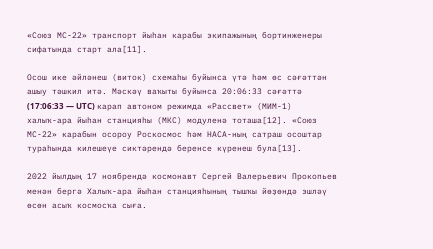«Союз МС-22» транспорт йыһан карабы экипажының бортинженеры сифатында старт ала[11].

Осош ике әйләнеш (виток) схемаһы буйынса үтә һәм өс сәғәттән ашыу тәшкил итә. Мәскәү ваҡыты буйынса 20:06:33 сәғәттә (17:06:33 — UTC) карап автоном режимда «Рассвет» (МИМ-1) халыҡ-ара йыһан станцияһы (МКС) модуленә тоташа[12]. «Союз МС-22» карабын осороу Роскосмос һәм НАСА-ның сатраш осоштар тураһында килешеүе сиктәрендә беренсе күренеш була[13].

2022 йылдың 17 ноябрендә космонавт Сергей Валерьевич Прокопьев менән бергә Халыҡ-ара йыһан станцияһының тышҡы йөҙөндә эшләү өсөн асыҡ космосҡа сыға.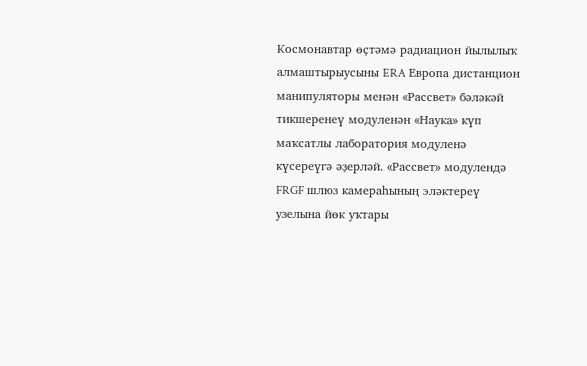Космонавтар өҫтәмә радиацион йылылыҡ алмаштырыусыны ERA Европа дистанцион манипуляторы менән «Рассвет» бәләкәй тикшеренеү модуленән «Наука» күп маҡсатлы лаборатория модуленә күсереүгә әҙерләй. «Рассвет» модулендә FRGF шлюз камераһының эләктереү узелына йөк уҡтары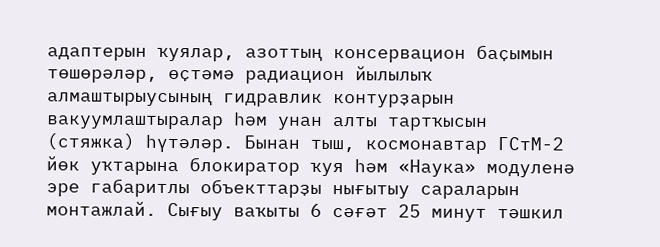адаптерын ҡуялар, азоттың консервацион баҫымын төшөрәләр, өҫтәмә радиацион йылылыҡ алмаштырыусының гидравлик контурҙарын вакуумлаштыралар һәм унан алты тартҡысын (стяжка) һүтәләр. Бынан тыш, космонавтар ГСтМ-2 йөк уҡтарына блокиратор ҡуя һәм «Наука» модуленә эре габаритлы объекттарҙы нығытыу сараларын монтажлай. Сығыу ваҡыты 6 сәғәт 25 минут тәшкил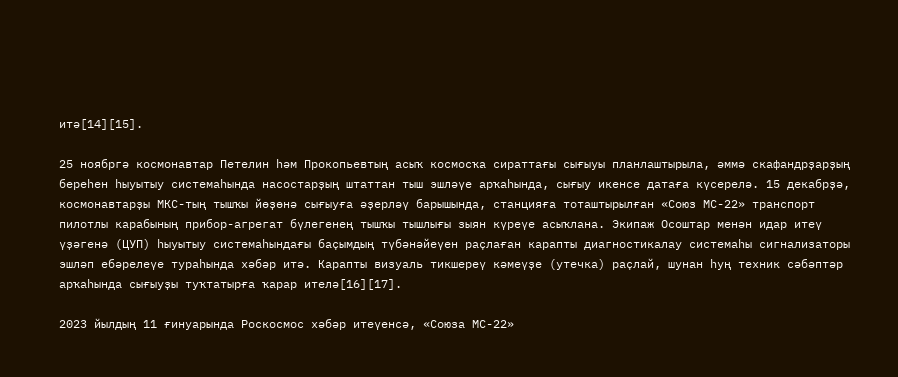итә[14][15].

25 ноябргә космонавтар Петелин һәм Прокопьевтың асыҡ космосҡа сираттағы сығыуы планлаштырыла, әммә скафандрҙарҙың береһен һыуытыу системаһында насостарҙың штаттан тыш эшләүе арҡаһында, сығыу икенсе датаға күсерелә. 15 декабрҙә, космонавтарҙы МКС-тың тышҡы йөҙөнә сығыуға әҙерләү барышында, станцияға тоташтырылған «Союз МС-22» транспорт пилотлы карабының прибор-агрегат бүлегенең тышҡы тышлығы зыян күреүе асыҡлана. Экипаж Осоштар менән идар итеү үҙәгенә (ЦУП) һыуытыу системаһындағы баҫымдың түбәнәйеүен раҫлаған карапты диагностикалау системаһы сигнализаторы эшләп ебәрелеүе тураһында хәбәр итә. Карапты визуаль тикшереү кәмеүҙе (утечка) раҫлай, шунан һуң техник сәбәптәр арҡаһында сығыуҙы туҡтатырға ҡарар ителә[16][17].

2023 йылдың 11 ғинуарында Роскосмос хәбәр итеүенсә, «Союза МС-22»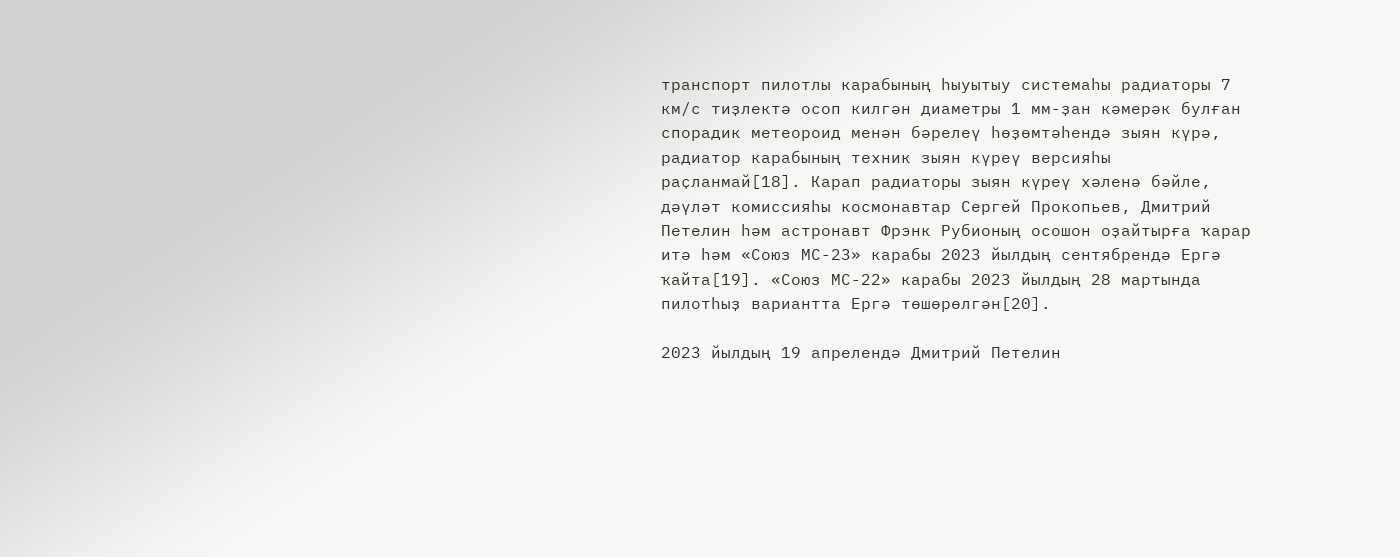транспорт пилотлы карабының һыуытыу системаһы радиаторы 7 км/с тиҙлектә осоп килгән диаметры 1 мм-ҙан кәмерәк булған спорадик метеороид менән бәрелеү һөҙөмтәһендә зыян күрә, радиатор карабының техник зыян күреү версияһы раҫланмай[18]. Карап радиаторы зыян күреү хәленә бәйле, дәүләт комиссияһы космонавтар Сергей Прокопьев, Дмитрий Петелин һәм астронавт Фрэнк Рубионың осошон оҙайтырға ҡарар итә һәм «Союз МС-23» карабы 2023 йылдың сентябрендә Ергә ҡайта[19]. «Союз МС-22» карабы 2023 йылдың 28 мартында пилотһыҙ вариантта Ергә төшөрөлгән[20].

2023 йылдың 19 апрелендә Дмитрий Петелин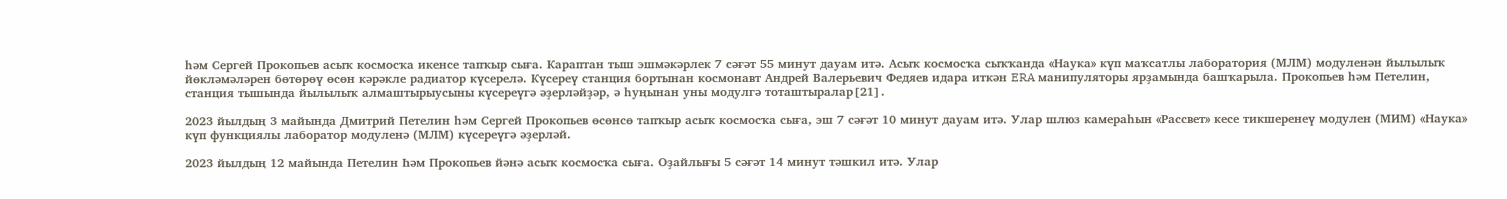һәм Сергей Прокопьев асыҡ космосҡа икенсе тапҡыр сыға. Караптан тыш эшмәкәрлек 7 сәғәт 55 минут дауам итә. Асыҡ космосҡа сыҡҡанда «Наука» күп маҡсатлы лаборатория (МЛМ) модуленән йылылыҡ йөкләмәләрен бөтөрөү өсөн кәрәкле радиатор күсерелә. Күсереү станция бортынан космонавт Андрей Валерьевич Федяев идара иткән ERA манипуляторы ярҙамында башҡарыла. Прокопьев һәм Петелин, станция тышында йылылыҡ алмаштырыусыны күсереүгә әҙерләйҙәр, ә һуңынан уны модулгә тоташтыралар[21].

2023 йылдың 3 майында Дмитрий Петелин һәм Сергей Прокопьев өсөнсө тапҡыр асыҡ космосҡа сыға, эш 7 сәғәт 10 минут дауам итә. Улар шлюз камераһын «Рассвет» кесе тикшеренеү модулен (МИМ) «Наука» күп функциялы лаборатор модуленә (МЛМ) күсереүгә әҙерләй.

2023 йылдың 12 майында Петелин Һәм Прокопьев йәнә асыҡ космосҡа сыға. Оҙайлығы 5 сәғәт 14 минут тәшкил итә. Улар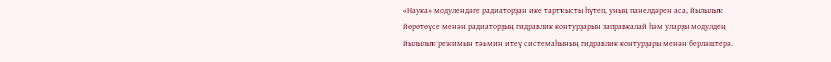«Наука» модулендәге радиаторҙан ике тартҡысты һүтеп, уның панелдәрен аса, йылылыҡ йөрөтөүсе менән радиаторҙың гидравлик контурҙарын заправкалай һәм уларҙы модулдең йылылыҡ режимын тәьмин итеү системаһының гидравлик контурҙары менән берләштерә.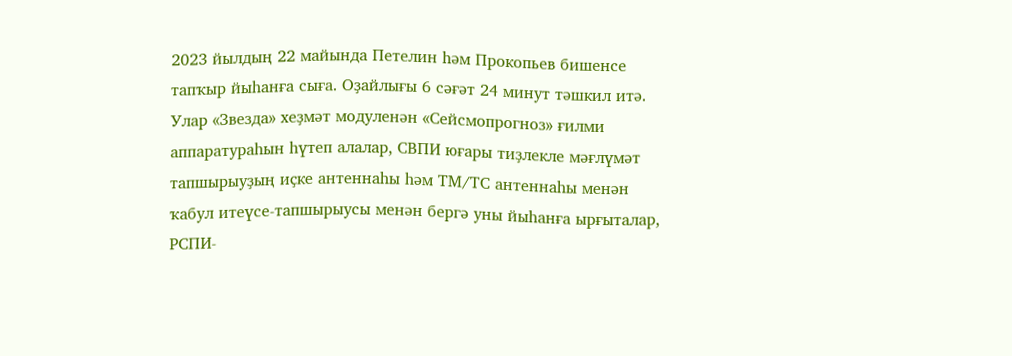2023 йылдың 22 майында Петелин һәм Прокопьев бишенсе тапҡыр йыһанға сыға. Оҙайлығы 6 сәғәт 24 минут тәшкил итә. Улар «Звезда» хеҙмәт модуленән «Сейсмопрогноз» ғилми аппаратураһын һүтеп алалар, СВПИ юғары тиҙлекле мәғлүмәт тапшырыуҙың иҫке антеннаһы һәм ТМ/ТС антеннаһы менән ҡабул итеүсе-тапшырыусы менән бергә уны йыһанға ырғыталар, РСПИ-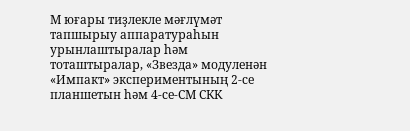М юғары тиҙлекле мәғлүмәт тапшырыу аппаратураһын урынлаштыралар һәм тоташтыралар, «Звезда» модуленән «Импакт» экспериментының 2-се планшетын һәм 4-се-СМ СКК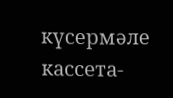күсермәле кассета-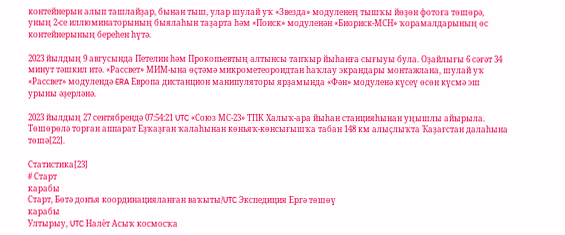контейнерын алып ташлайҙар, бынан тыш, улар шулай уҡ «Звезда» модуленең тышҡы йөҙөн фотоға төшөрә, уның 2-се иллюминаторының быялаһын таҙарта һәм «Поиск» модуленән «Биориск-МСН» ҡорамалдарының өс контейнерының береһен һүтә.

2023 йылдың 9 авгусында Петелин һәм Прокопьевтың алтынсы тапҡыр йыһанға сығыуы була. Оҙайлығы 6 сәғәт 34 минут тәшкил итә. «Рассвет» МИМ-ына өҫтәмә микрометеороидтан һаҡлау экрандары монтажлана, шулай уҡ «Рассвет» модулендә ERA Европа дистанцион манипуляторы ярҙамында «Фән» модуленә күсеү өсөн күсмә эш урыны әҙерләнә.

2023 йылдың 27 сентябрендә 07:54:21 UTC «Союз МС-23» ТПК Халыҡ-ара йыһан станцияһынан уңышлы айырыла. Төшөрөлә торған аппарат Еҙҡаҙған ҡалаһынан көньяҡ-көнсығышҡа табан 148 км алыҫлыҡта Ҡаҙағстан далаһына төшә[22].

Статистика[23]
# Старт
карабы
Старт, Бөтә донъя координацияланған ваҡыты/UTC Экспедиция Ергә төшөү
карабы
Ултырыу, UTC Налёт Асыҡ космосҡа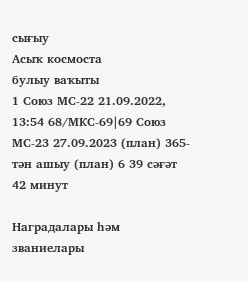сығыу
Асыҡ космоста
булыу ваҡыты
1 Союз МС-22 21.09.2022, 13:54 68/МКС-69|69 Союз МС-23 27.09.2023 (план) 365-тән ашыу (план) 6 39 сәғәт 42 минут

Наградалары һәм званиелары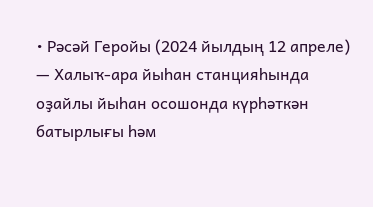• Рәсәй Геройы (2024 йылдың 12 апреле) — Халыҡ-ара йыһан станцияһында оҙайлы йыһан осошонда күрһәткән батырлығы һәм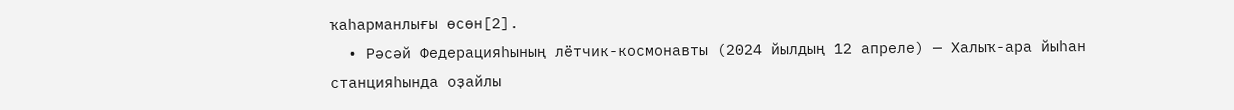ҡаһарманлығы өсөн[2].
  • Рәсәй Федерацияһының лётчик-космонавты (2024 йылдың 12 апреле) — Халыҡ-ара йыһан станцияһында оҙайлы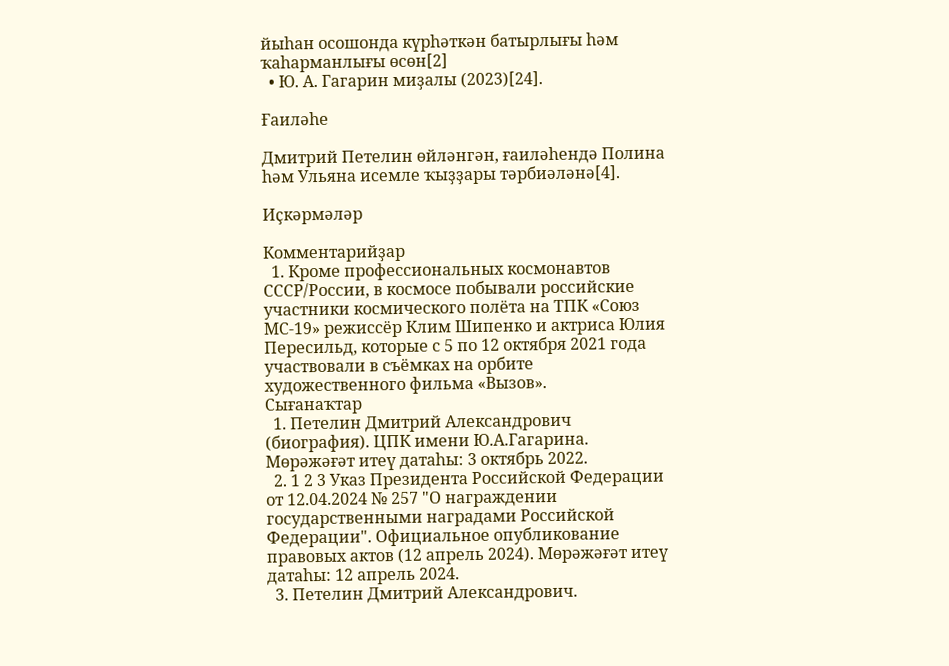йыһан осошонда күрһәткән батырлығы һәм ҡаһарманлығы өсөн[2]
  • Ю. А. Гагарин миҙалы (2023)[24].

Ғаиләһе

Дмитрий Петелин өйләнгән, ғаиләһендә Полина һәм Ульяна исемле ҡыҙҙары тәрбиәләнә[4].

Иҫкәрмәләр

Комментарийҙар
  1. Кроме профессиональных космонавтов СССР/России, в космосе побывали российские участники космического полёта на ТПК «Союз МС-19» режиссёр Клим Шипенко и актриса Юлия Пересильд, которые с 5 по 12 октября 2021 года участвовали в съёмках на орбите художественного фильма «Вызов».
Сығанаҡтар
  1. Петелин Дмитрий Александрович (биография). ЦПК имени Ю.А.Гагарина. Мөрәжәғәт итеү датаһы: 3 октябрь 2022.
  2. 1 2 3 Указ Президента Российской Федерации от 12.04.2024 № 257 "О награждении государственными наградами Российской Федерации". Официальное опубликование правовых актов (12 апрель 2024). Мөрәжәғәт итеү датаһы: 12 апрель 2024.
  3. Петелин Дмитрий Александрович.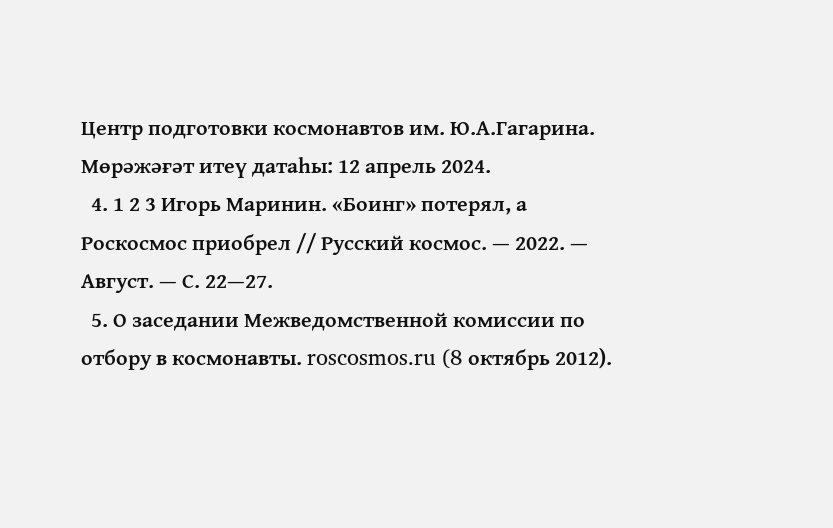Центр подготовки космонавтов им. Ю.А.Гагарина. Мөрәжәғәт итеү датаһы: 12 апрель 2024.
  4. 1 2 3 Игорь Маринин. «Боинг» потерял, а Роскосмос приобрел // Русский космос. — 2022. — Август. — С. 22—27.
  5. О заседании Межведомственной комиссии по отбору в космонавты. roscosmos.ru (8 октябрь 2012).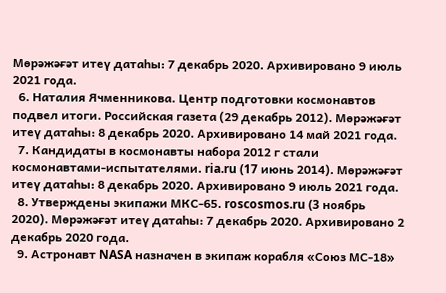Мөрәжәғәт итеү датаһы: 7 декабрь 2020. Архивировано 9 июль 2021 года.
  6. Наталия Ячменникова. Центр подготовки космонавтов подвел итоги. Российская газета (29 декабрь 2012). Мөрәжәғәт итеү датаһы: 8 декабрь 2020. Архивировано 14 май 2021 года.
  7. Кандидаты в космонавты набора 2012 г стали космонавтами-испытателями. ria.ru (17 июнь 2014). Мөрәжәғәт итеү датаһы: 8 декабрь 2020. Архивировано 9 июль 2021 года.
  8. Утверждены экипажи МКС-65. roscosmos.ru (3 ноябрь 2020). Мөрәжәғәт итеү датаһы: 7 декабрь 2020. Архивировано 2 декабрь 2020 года.
  9. Астронавт NASA назначен в экипаж корабля «Союз МС-18»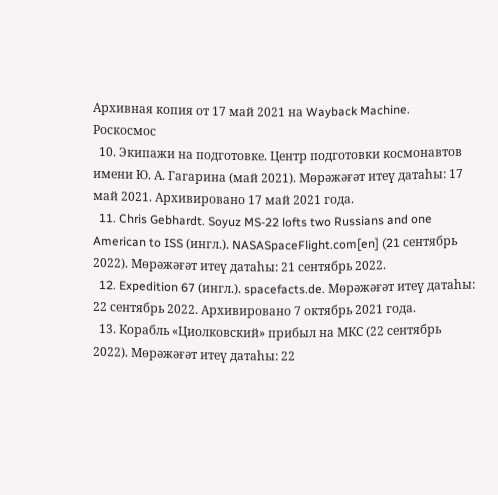Архивная копия от 17 май 2021 на Wayback Machine. Роскосмос
  10. Экипажи на подготовке. Центр подготовки космонавтов имени Ю. А. Гагарина (май 2021). Мөрәжәғәт итеү датаһы: 17 май 2021. Архивировано 17 май 2021 года.
  11. Chris Gebhardt. Soyuz MS-22 lofts two Russians and one American to ISS (ингл.). NASASpaceFlight.com[en] (21 сентябрь 2022). Мөрәжәғәт итеү датаһы: 21 сентябрь 2022.
  12. Expedition 67 (ингл.). spacefacts.de. Мөрәжәғәт итеү датаһы: 22 сентябрь 2022. Архивировано 7 октябрь 2021 года.
  13. Корабль «Циолковский» прибыл на МКС (22 сентябрь 2022). Мөрәжәғәт итеү датаһы: 22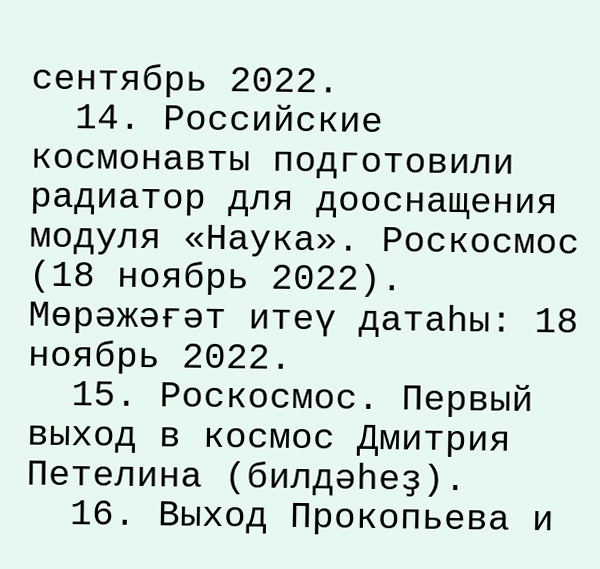сентябрь 2022.
  14. Российские космонавты подготовили радиатор для дооснащения модуля «Наука». Роскосмос (18 ноябрь 2022). Мөрәжәғәт итеү датаһы: 18 ноябрь 2022.
  15. Роскосмос. Первый выход в космос Дмитрия Петелина (билдәһеҙ).
  16. Выход Прокопьева и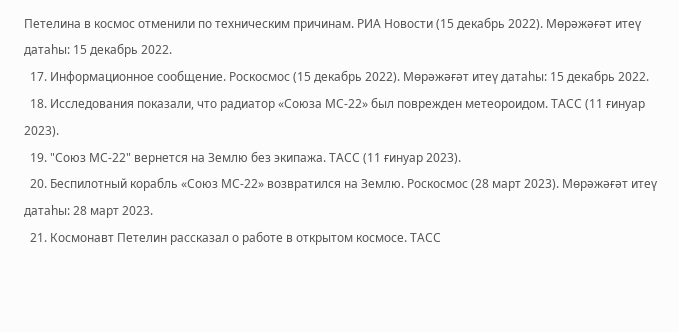Петелина в космос отменили по техническим причинам. РИА Новости (15 декабрь 2022). Мөрәжәғәт итеү датаһы: 15 декабрь 2022.
  17. Информационное сообщение. Роскосмос (15 декабрь 2022). Мөрәжәғәт итеү датаһы: 15 декабрь 2022.
  18. Исследования показали, что радиатор «Союза МС-22» был поврежден метеороидом. ТАСС (11 ғинуар 2023).
  19. "Союз МС-22" вернется на Землю без экипажа. ТАСС (11 ғинуар 2023).
  20. Беспилотный корабль «Союз МС-22» возвратился на Землю. Роскосмос (28 март 2023). Мөрәжәғәт итеү датаһы: 28 март 2023.
  21. Космонавт Петелин рассказал о работе в открытом космосе. ТАСС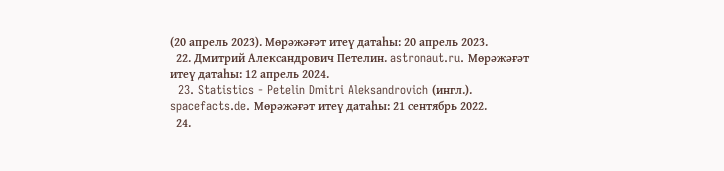(20 апрель 2023). Мөрәжәғәт итеү датаһы: 20 апрель 2023.
  22. Дмитрий Александрович Петелин. astronaut.ru. Мөрәжәғәт итеү датаһы: 12 апрель 2024.
  23. Statistics - Petelin Dmitri Aleksandrovich (ингл.). spacefacts.de. Мөрәжәғәт итеү датаһы: 21 сентябрь 2022.
  24.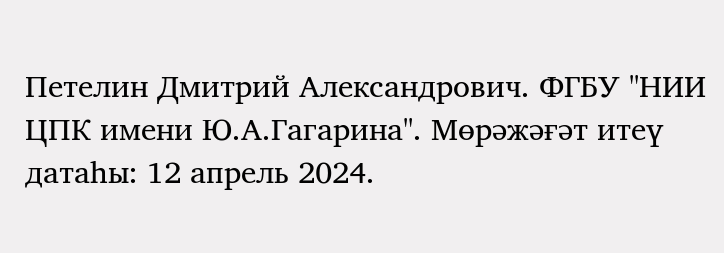Петелин Дмитрий Александрович. ФГБУ "НИИ ЦПК имени Ю.А.Гагарина". Мөрәжәғәт итеү датаһы: 12 апрель 2024.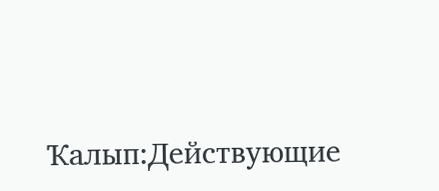Ҡалып:Действующие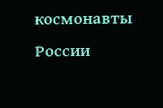космонавты России